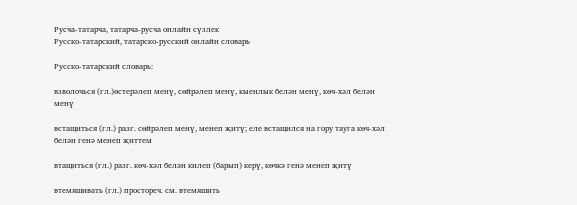Русча-татарча, татарча-русча онлайн сүзлек
Русско-татарский, татарско-русский онлайн словарь

Русско-татарский словарь:

взволочься (гл.)өстерәлеп менү, сөйрәлеп менү, кыенлык белән менү, көч-хәл белән менү

встащиться (гл.) разг. сөйрәлеп менү, менеп җитү; еле встащился на гору тауга көч-хәл белән генә менеп җиттем

втащиться (гл.) разг. көч-хәл белән килеп (барып) керү, көчкә генә менеп җитү

втемяшивать (гл.) простореч. см. втемяшить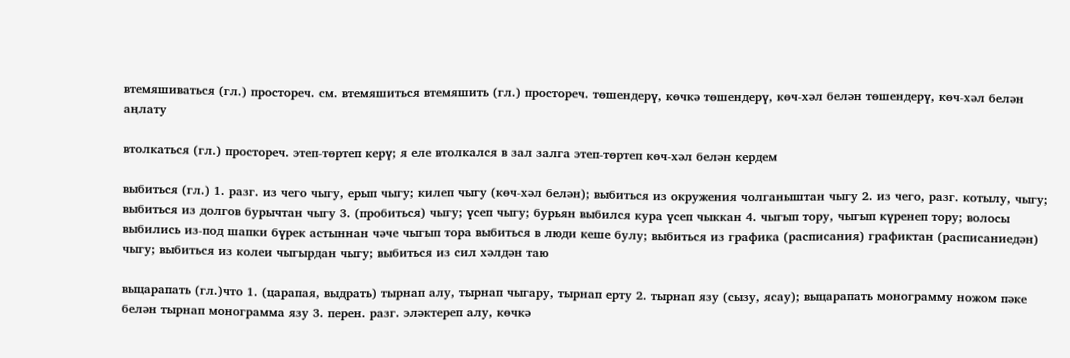втемяшиваться (гл.) простореч. см. втемяшиться втемяшить (гл.) простореч. төшендерү, көчкә төшендерү, көч-хәл белән төшендерү, көч-хәл белән аңлату

втолкаться (гл.) простореч. этеп-төртеп керү; я еле втолкался в зал залга этеп-төртеп көч-хәл белән кердем

выбиться (гл.) 1. разг. из чего чыгу, ерып чыгу; килеп чыгу (көч-хәл белән); выбиться из окружения чолганыштан чыгу 2. из чего, разг. котылу, чыгу; выбиться из долгов бурычтан чыгу 3. (пробиться) чыгу; үсеп чыгу; бурьян выбился кура үсеп чыккан 4. чыгып тору, чыгып күренеп тору; волосы выбились из-под шапки бүрек астыннан чәче чыгып тора выбиться в люди кеше булу; выбиться из графика (расписания) графиктан (расписаниедән) чыгу; выбиться из колеи чыгырдан чыгу; выбиться из сил хәлдән таю

выцарапать (гл.)что 1. (царапая, выдрать) тырнап алу, тырнап чыгару, тырнап ерту 2. тырнап язу (сызу, ясау); выцарапать монограмму ножом пәке белән тырнап монограмма язу 3. перен. разг. эләктереп алу, көчкә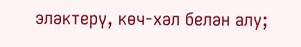эләктерү, көч-хәл белән алу;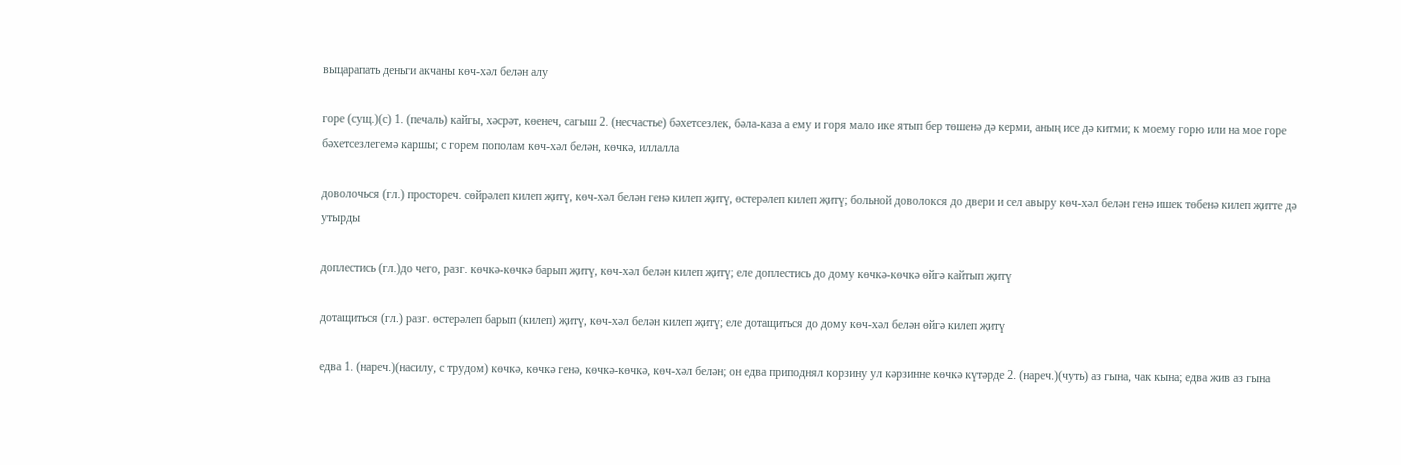выцарапать деньги акчаны көч-хәл белән алу

горе (сущ.)(с) 1. (печаль) кайгы, хәсрәт, көенеч, сагыш 2. (несчастье) бәхетсезлек, бәла-каза а ему и горя мало ике ятып бер төшенә дә керми, аның исе дә китми; к моему горю или на мое горе бәхетсезлегемә каршы; с горем пополам көч-хәл белән, көчкә, иллалла

доволочься (гл.) простореч. сөйрәлеп килеп җитү, көч-хәл белән генә килеп җитү, өстерәлеп килеп җитү; больной доволокся до двери и сел авыру көч-хәл белән генә ишек төбенә килеп җитте дә утырды

доплестись (гл.)до чего, разг. көчкә-көчкә барып җитү, көч-хәл белән килеп җитү; еле доплестись до дому көчкә-көчкә өйгә кайтып җитү

дотащиться (гл.) разг. өстерәлеп барып (килеп) җитү, көч-хәл белән килеп җитү; еле дотащиться до дому көч-хәл белән өйгә килеп җитү

едва 1. (нареч.)(насилу, с трудом) көчкә, көчкә генә, көчкә-көчкә, көч-хәл белән; он едва приподнял корзину ул кәрзинне көчкә күтәрде 2. (нареч.)(чуть) аз гына, чак кына; едва жив аз гына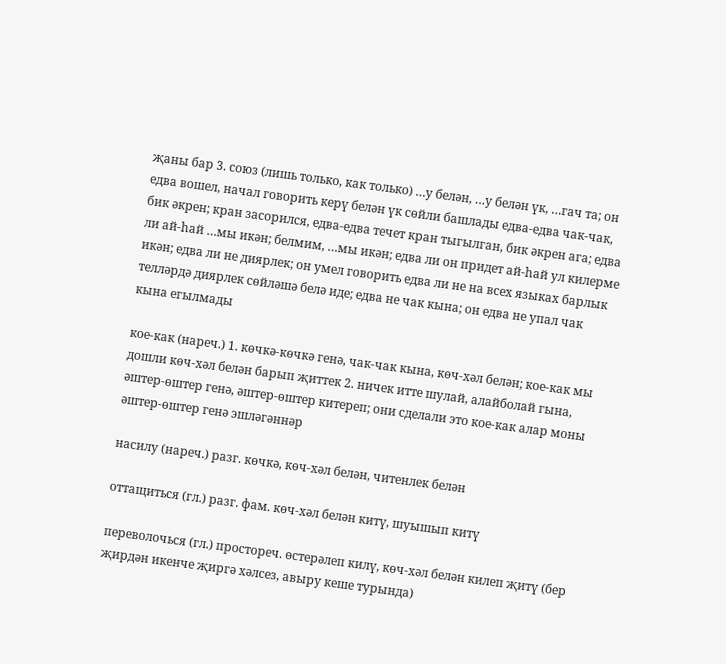җаны бар 3. союз (лишь только, как только) …у белән, …у белән үк, …гач та; он едва вошел, начал говорить керү белән үк сөйли башлады едва-едва чак-чак, бик әкрен; кран засорился, едва-едва течет кран тыгылган, бик әкрен ага; едва ли ай-һай …мы икән; белмим, …мы икән; едва ли он придет ай-һай ул килерме икән; едва ли не диярлек; он умел говорить едва ли не на всех языках барлык телләрдә диярлек сөйләшә белә иде; едва не чак кына; он едва не упал чак кына егылмады

кое-как (нареч.) 1. көчкә-көчкә генә, чак-чак кына, көч-хәл белән; кое-как мы дошли көч-хәл белән барып җиттек 2. ничек итте шулай, алайболай гына, әштер-өштер генә, әштер-өштер китереп; они сделали это кое-как алар моны әштер-өштер генә эшләгәннәр

насилу (нареч.) разг. көчкә, көч-хәл белән, читенлек белән

оттащиться (гл.) разг. фам. көч-хәл белән китү, шуышып китү

переволочься (гл.) простореч. өстерәлеп килү, көч-хәл белән килеп җитү (бер җирдән икенче җиргә хәлсез, авыру кеше турында)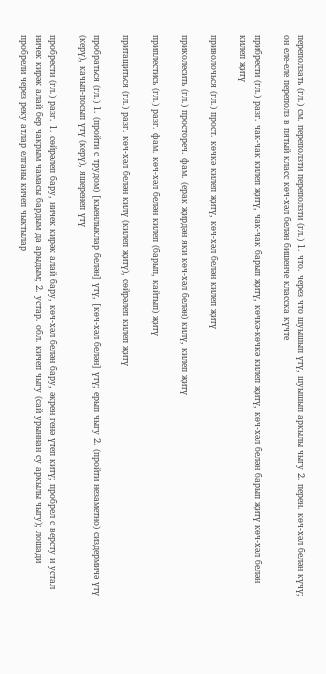переползать (гл.) см. переползти переползти (гл.) 1. что. через что шуышып үтү, шуышып аркылы чыгу 2. перен. көч-хәл белән күчү; он еле-еле переполз в пятый класс көч-хәл белән бишенче класска күчте

прибрести (гл.) разг. чак-чак килеп җитү, чак-чак барып җитү, көчкә-көчкә килеп җитү, көч-хәл белән барып җитү көч-хәл белән килеп җитү

приволочься (гл.) прост. көчкә килеп җитү, көч-хәл белән килеп җитү

приколесить (гл.) простореч. фам. (ерак җирдән яки көч-хәл белән) килү, килеп җитү

приплестись (гл.) разг. фам. көч-хәл белән килеп (барып, кайтып) җитү

притащиться (гл.) разг. көч-хәл белән килү (килеп җитү), сөйрәлеп килеп җитү

пробраться (гл.) 1. (пройти с трудом) [кыенлыклар белән] үтү, [көч-хәл белән] үтү; ерып чыгу 2. (пройти незаметно) сиздермичә үтү (керү), качып-посып үтү (керү), яшеренеп үтү

пробрести (гл.) разг. 1. сөйрәлеп бару, ничек кирәк алай бару, көч-хәл белән бару, әкрен генә үтеп китү; пробрел с версту и устал ничек кирәк алай бер чакрым чамасы бардым да арыдым; 2. устар. обл. кичеп чыгу (сай урыннан су аркылы чыгу); лошади пробрели через реку атлар елганы кичеп чыктылар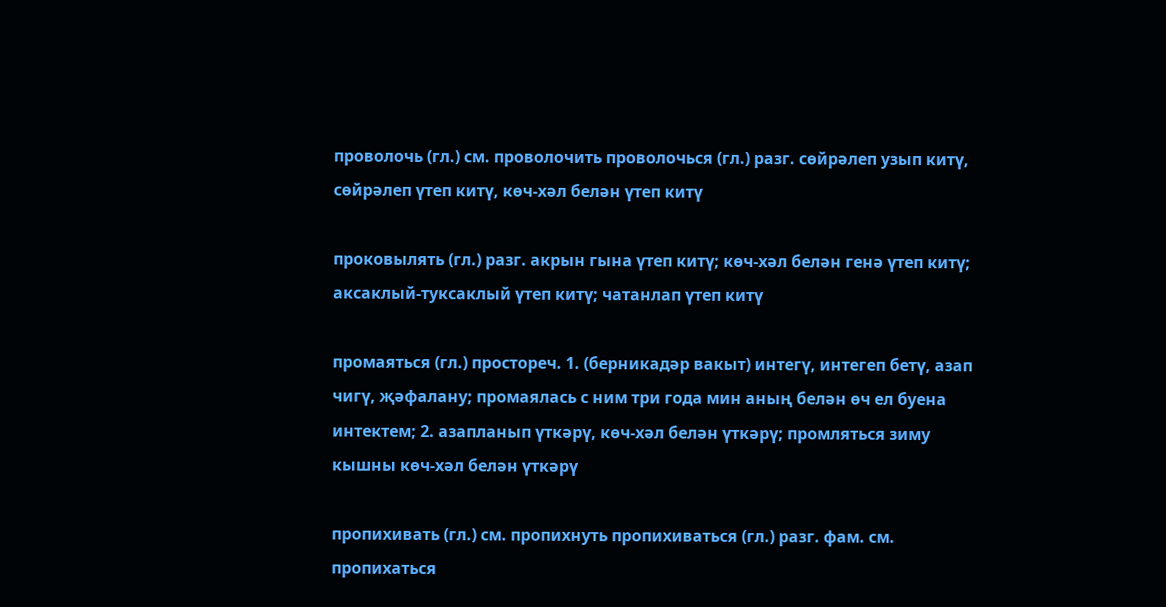проволочь (гл.) см. проволочить проволочься (гл.) разг. сөйрәлеп узып китү, сөйрәлеп үтеп китү, көч-хәл белән үтеп китү

проковылять (гл.) разг. акрын гына үтеп китү; көч-хәл белән генә үтеп китү; аксаклый-туксаклый үтеп китү; чатанлап үтеп китү

промаяться (гл.) простореч. 1. (берникадәр вакыт) интегү, интегеп бетү, азап чигү, җәфалану; промаялась с ним три года мин аның белән өч ел буена интектем; 2. азапланып үткәрү, көч-хәл белән үткәрү; промляться зиму кышны көч-хәл белән үткәрү

пропихивать (гл.) см. пропихнуть пропихиваться (гл.) разг. фам. см. пропихаться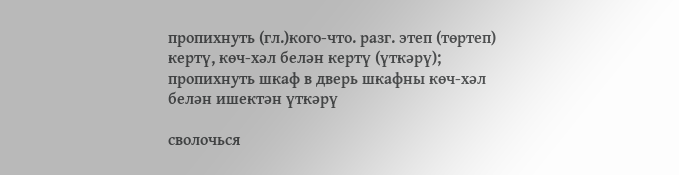пропихнуть (гл.)кого-что. разг. этеп (төртеп) кертү, көч-хәл белән кертү (үткәрү); пропихнуть шкаф в дверь шкафны көч-хәл белән ишектән үткәрү

сволочься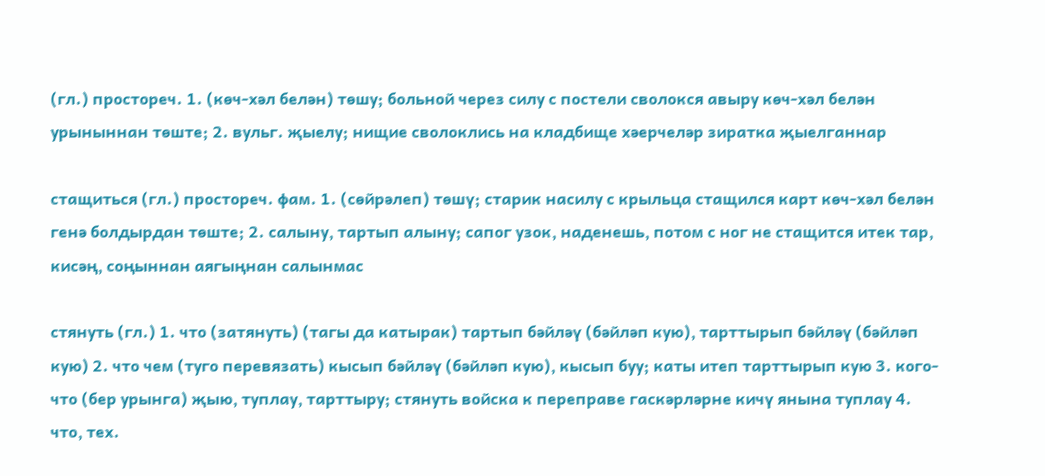(гл.) простореч. 1. (көч-хәл белән) төшу; больной через силу с постели сволокся авыру көч-хәл белән урыныннан төште; 2. вульг. җыелу; нищие сволоклись на кладбище хәерчеләр зиратка җыелганнар

стащиться (гл.) простореч. фам. 1. (сөйрәлеп) төшү; старик насилу с крыльца стащился карт көч-хәл белән генә болдырдан төште; 2. салыну, тартып алыну; сапог узок, наденешь, потом с ног не стащится итек тар, кисәң, соңыннан аягыңнан салынмас

стянуть (гл.) 1. что (затянуть) (тагы да катырак) тартып бәйләү (бәйләп кую), тарттырып бәйләү (бәйләп кую) 2. что чем (туго перевязать) кысып бәйләү (бәйләп кую), кысып буу; каты итеп тарттырып кую 3. кого-что (бер урынга) җыю, туплау, тарттыру; стянуть войска к переправе гаскәрләрне кичү янына туплау 4. что, тех.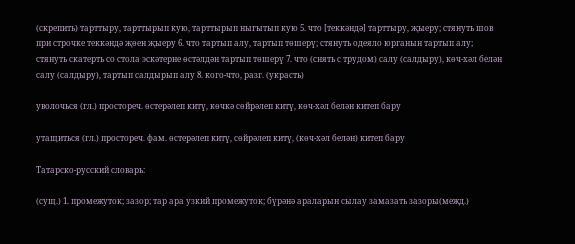(скрепить) тарттыру, тарттырып кую, тарттырып ныгытып кую 5. что [теккәндә] тарттыру, җыеру; стянуть шов при строчке теккәндә җөен җыеру 6. что тартып алу, тартып төшерү; стянуть одеяло юрганын тартып алу; стянуть скатерть со стола эскәтерне өстәлдән тартып төшерү 7. что (снять с трудом) салу (салдыру), көч-хәл белән салу (салдыру), тартып салдырып алу 8. кого-что, разг. (украсть)

уволочься (гл.) простореч. өстерәлеп китү, көчкә сөйрәлеп китү, көч-хәл белән китеп бару

утащиться (гл.) простореч. фам. өстерәлеп китү, сөйрәлеп китү, (көч-хәл белән) китеп бару

Татарско-русский словарь:

(сущ.) 1. промежуток; зазор; тар ара узкий промежуток; бүрәнә араларын сылау замазать зазоры(межд.)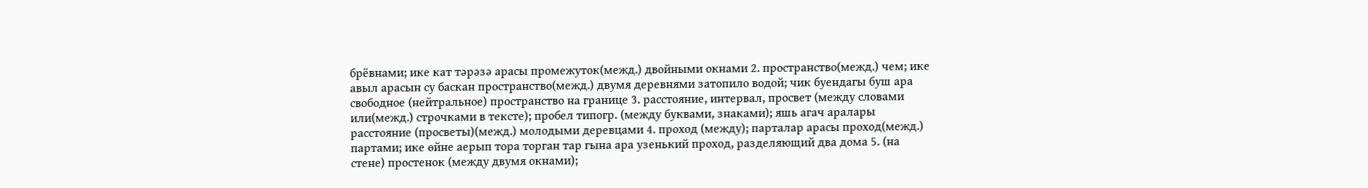брёвнами; ике кат тәрәзә арасы промежуток(межд.) двойными окнами 2. пространство(межд.) чем; ике авыл арасын су баскан пространство(межд.) двумя деревнями затопило водой; чик буендагы буш ара свободное (нейтральное) пространство на границе 3. расстояние, интервал, просвет (между словами или(межд.) строчками в тексте); пробел типогр. (между буквами, знаками); яшь агач аралары расстояние (просветы)(межд.) молодыми деревцами 4. проход (между); парталар арасы проход(межд.) партами; ике өйне аерып тора торган тар гына ара узенький проход, разделяющий два дома 5. (на стене) простенок (между двумя окнами);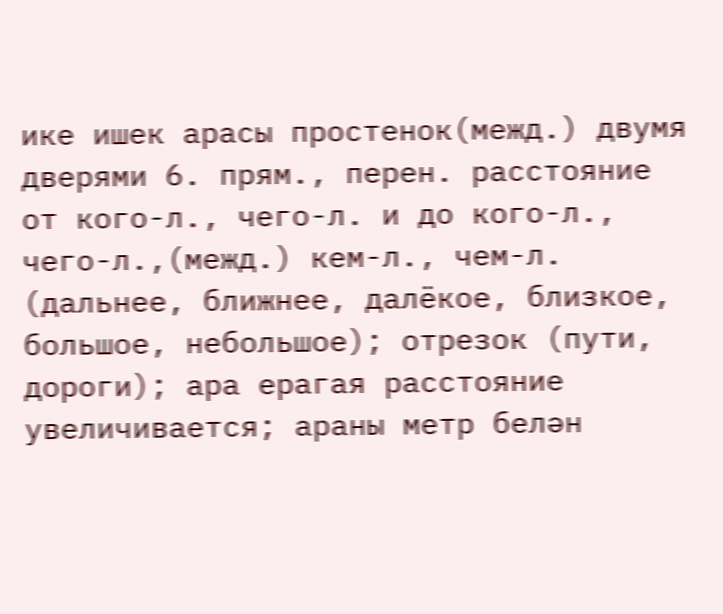ике ишек арасы простенок(межд.) двумя дверями 6. прям., перен. расстояние от кого-л., чего-л. и до кого-л., чего-л.,(межд.) кем-л., чем-л. (дальнее, ближнее, далёкое, близкое, большое, небольшое); отрезок (пути, дороги); ара ерагая расстояние увеличивается; араны метр белән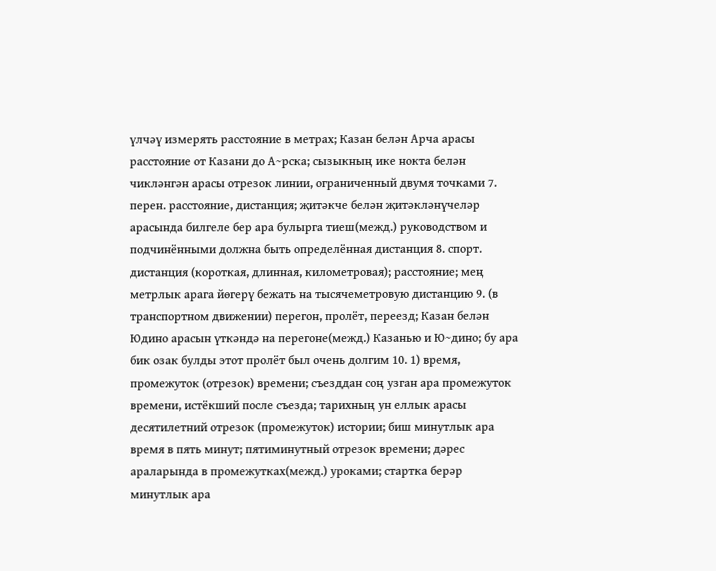үлчәү измерять расстояние в метрах; Казан белән Арча арасы расстояние от Казани до А~рска; сызыкның ике нокта белән чикләнгән арасы отрезок линии, ограниченный двумя точками 7. перен. расстояние, дистанция; җитәкче белән җитәкләнүчеләр арасында билгеле бер ара булырга тиеш(межд.) руководством и подчинёнными должна быть определённая дистанция 8. спорт. дистанция (короткая, длинная, километровая); расстояние; мең метрлык арага йөгерү бежать на тысячеметровую дистанцию 9. (в транспортном движении) перегон, пролёт, переезд; Казан белән Юдино арасын үткәндә на перегоне(межд.) Казанью и Ю~дино; бу ара бик озак булды этот пролёт был очень долгим 10. 1) время, промежуток (отрезок) времени; съезддан соң узган ара промежуток времени, истёкший после съезда; тарихның ун еллык арасы десятилетний отрезок (промежуток) истории; биш минутлык ара время в пять минут; пятиминутный отрезок времени; дәрес араларында в промежутках(межд.) уроками; стартка берәр минутлык ара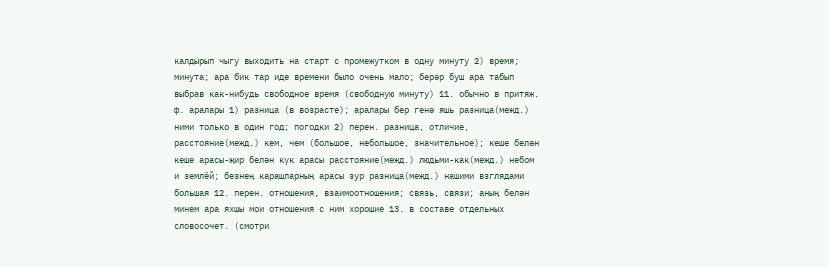калдырып чыгу выходить на старт с промежутком в одну минуту 2) время; минута; ара бик тар иде времени было очень мало; берәр буш ара табып выбрав как-нибудь свободное время (свободную минуту) 11. обычно в притяж. ф. аралары 1) разница (в возрасте); аралары бер генә яшь разница(межд.) ними только в один год; погодки 2) перен. разница, отличие, расстояние(межд.) кем, чем (большое, небольшое, значительное); кеше белән кеше арасы-җир белән күк арасы расстояние(межд.) людьми-как(межд.) небом и землёй; безнең карашларның арасы зур разница(межд.) нашими взглядами большая 12. перен. отношения, взаимоотношения; связь, связи; аның белән минем ара яхшы мои отношения с ним хорошие 13. в составе отдельных словосочет. (смотри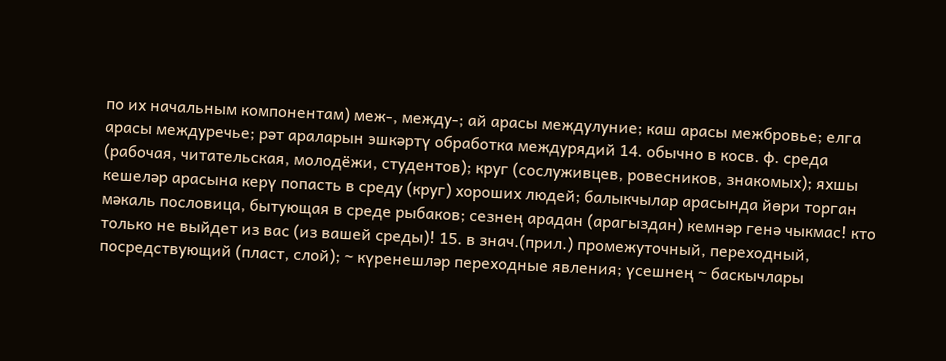по их начальным компонентам) меж-, между-; ай арасы междулуние; каш арасы межбровье; елга арасы междуречье; рәт араларын эшкәртү обработка междурядий 14. обычно в косв. ф. среда (рабочая, читательская, молодёжи, студентов); круг (сослуживцев, ровесников, знакомых); яхшы кешеләр арасына керү попасть в среду (круг) хороших людей; балыкчылар арасында йөри торган мәкаль пословица, бытующая в среде рыбаков; сезнең арадан (арагыздан) кемнәр генә чыкмас! кто только не выйдет из вас (из вашей среды)! 15. в знач.(прил.) промежуточный, переходный, посредствующий (пласт, слой); ~ күренешләр переходные явления; үсешнең ~ баскычлары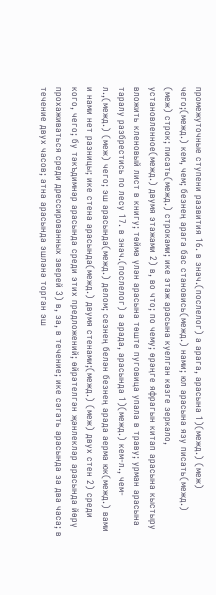промежуточные ступени развития 16. в знач.(послелог) а арага, арасына 1)(межд.) (меж) чего;(межд.) кем, чем; безнең арага бас становись(межд.) нами; юл арасына язу писать(межд.) (меж) строк; писать(межд.) строками; ике этаж арасына куелган көзге зеркало, установленное(межд.) двумя этажами 2) в, во что; по чему; өрәңге яфрагын китап арасына кыстыру вложить кленовый лист в книгу; төймә үлән арасына төште пуговица упала в траву; урман арасына таралу разбрестись по лесу 17. в знач.(послелог) а арада, арасында 1)(межд.) кем-л., чем-л.,(межд.) (меж) чего; эш арасында(межд.) делом; сезнең белән безнең арада аерма юк(межд.) вами и нами нет разницы; ике стена арасында(межд.) двумя стенами;(межд.) (меж) двух стен 2) среди кого, чего; бу тәкъдимнәр арасында среди этих предложений; өйрәтелгән җәнлекләр арасында йөрү прохаживаться среди дрессированных зверей 3) в, за, в течение; ике сәгать арасында за два часа; в течение двух часов; атна арасында эшләнә торган эш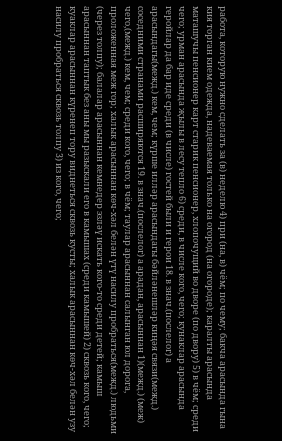работа, которую нужно сделать за (в) неделю 4) при (на, в) чём; по чему; бакча арасында гына кия торган кием одежда, надеваемая только на огород (на огороде); каралты арасында маташучы пенсионер карт старик пенсионер, хлопочущий во дворе (по двору) 5) в чём; среди чего; урман арасында җылы в лесу тепло 6) среди, в числе кого, чего; кунаклар арасында геройлар да бар иде среди (в числе) гостей были и герои 18. в знач.(послелог) а арасындагы(межд.) кем, чем; күрше илләр арасындагы бәйләнешләр киңәя связи(межд.) соседними странами расширяются 19. в знач.(послелог) а арадан, арасыннан 1)(межд.) (меж) чего,(межд.) кем, чем; среди кого, чего; в чём; таулар арасыннан салынган юл дорога, проложенная меж гор; халык арасыннан көч-хәл белән үтү насилу пробраться(межд.) людьми (через толпу); балалар арасыннан кемнедер эзләү искать кого-то среди детей; камыш арасыннан таптык без аны мы разыскали его в камышах (среди камышей) 2) сквозь кого, чего; куаклар арасыннан күренеп тору виднеться сквозь кусты; халык арасыннан көч-хәл белән узу насилу пробраться сквозь толпу 3) из кого, чего;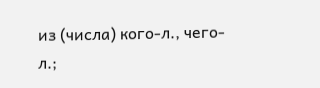из (числа) кого-л., чего-л.;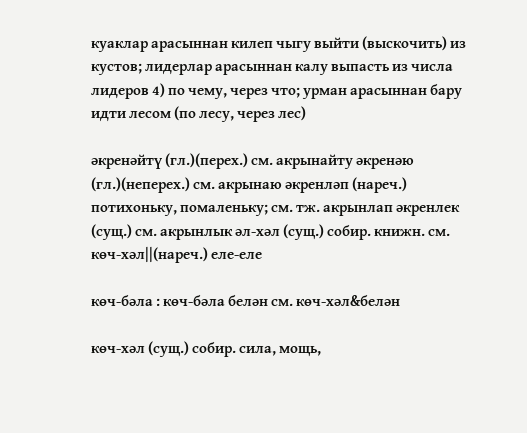куаклар арасыннан килеп чыгу выйти (выскочить) из кустов; лидерлар арасыннан калу выпасть из числа лидеров 4) по чему, через что; урман арасыннан бару идти лесом (по лесу, через лес)

әкренәйтү (гл.)(перех.) см. акрынайту әкренәю (гл.)(неперех.) см. акрынаю әкренләп (нареч.) потихоньку, помаленьку; см. тж. акрынлап әкренлек (сущ.) см. акрынлык әл-хәл (сущ.) собир. книжн. см. көч-хәл||(нареч.) еле-еле

көч-бәла : көч-бәла белән см. көч-хәл&белән

көч-хәл (сущ.) собир. сила, мощь,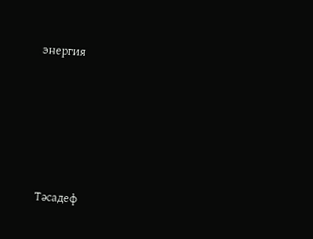энергия





Тәсадеф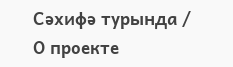Сәхифә турында / О проекте